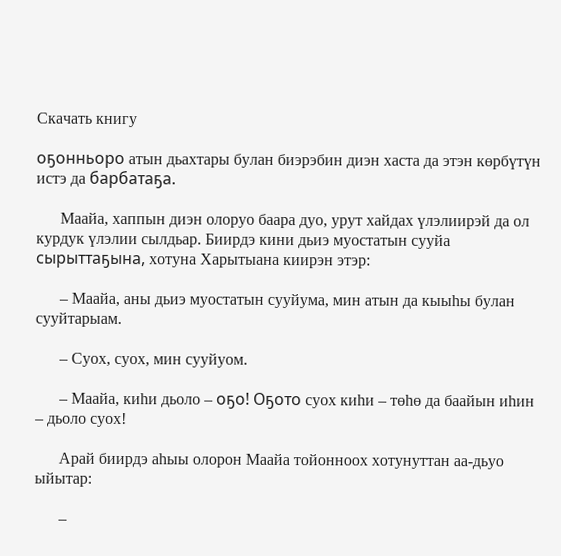Скачать книгу

оҕонньоро атын дьахтары булан биэрэбин диэн хаста да этэн көрбүтүн истэ да барбатаҕа.

      Маайа, хаппын диэн олоруо баара дуо, урут хайдах үлэлиирэй да ол курдук үлэлии сылдьар. Биирдэ кини дьиэ муостатын сууйа сырыттаҕына, хотуна Харытыана киирэн этэр:

      – Маайа, аны дьиэ муостатын сууйума, мин атын да кыыһы булан сууйтарыам.

      – Суох, суох, мин сууйуом.

      – Маайа, киһи дьоло – оҕо! Оҕото суох киһи – төһө да баайын иһин – дьоло суох!

      Арай биирдэ аһыы олорон Маайа тойонноох хотунуттан аа-дьуо ыйытар:

      –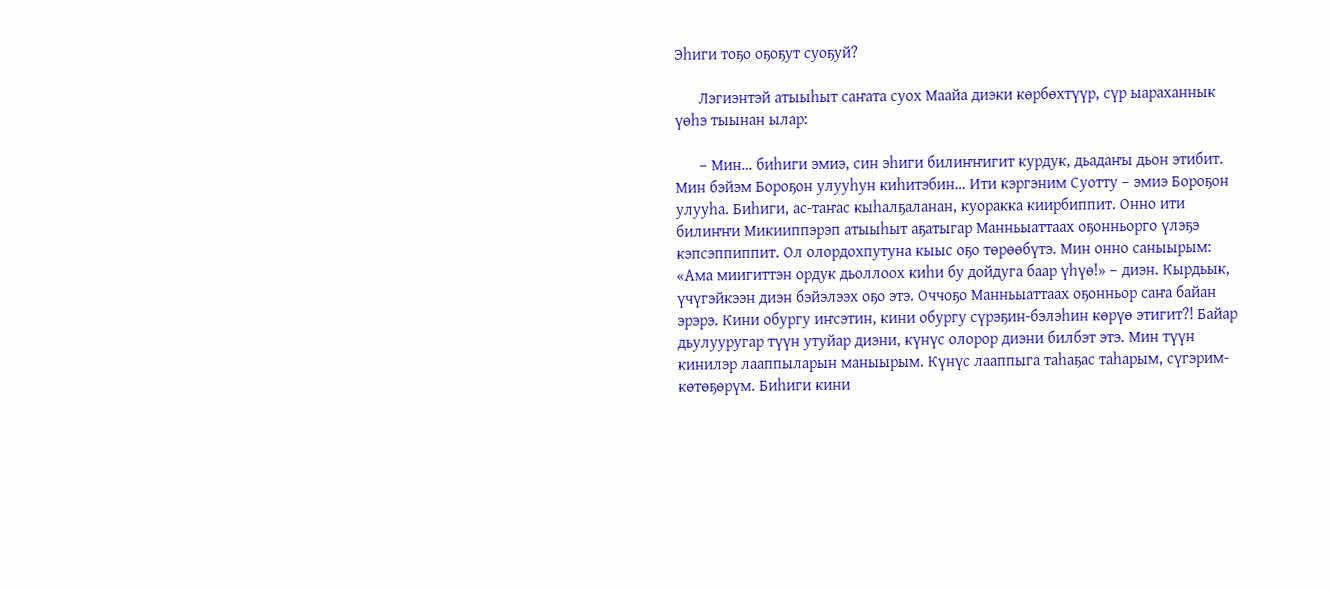Эһиги тоҕо оҕоҕут суоҕуй?

      Лэгиэнтэй атыыһыт саҥата суох Маайа диэки көрбөхтүүр, сүр ыараханнык үөһэ тыынан ылар:

      – Мин… биһиги эмиэ, син эһиги билиҥҥигит курдук, дьадаҥы дьон этибит. Мин бэйэм Бороҕон улууһун киһитэбин… Ити кэргэним Суотту – эмиэ Бороҕон улууһа. Биһиги, ас-таҥас кыһалҕаланан, куоракка киирбиппит. Онно ити билиҥҥи Микииппэрэп атыыһыт аҕатыгар Манньыаттаах оҕонньорго үлэҕэ кэпсэппиппит. Ол олордохпутуна кыыс оҕо төрөөбүтэ. Мин онно саныырым: «Ама миигиттэн ордук дьоллоох киһи бу дойдуга баар үһүө!» – диэн. Кырдьык, үчүгэйкээн диэн бэйэлээх оҕо этэ. Оччоҕо Манньыаттаах оҕонньор саҥа байан эрэрэ. Кини обургу иҥсэтин, кини обургу сүрэҕин-бэлэһин көрүө этигит?! Байар дьулууругар түүн утуйар диэни, күнүс олорор диэни билбэт этэ. Мин түүн кинилэр лааппыларын маныырым. Күнүс лааппыга таһаҕас таһарым, сүгэрим-көтөҕөрүм. Биһиги кини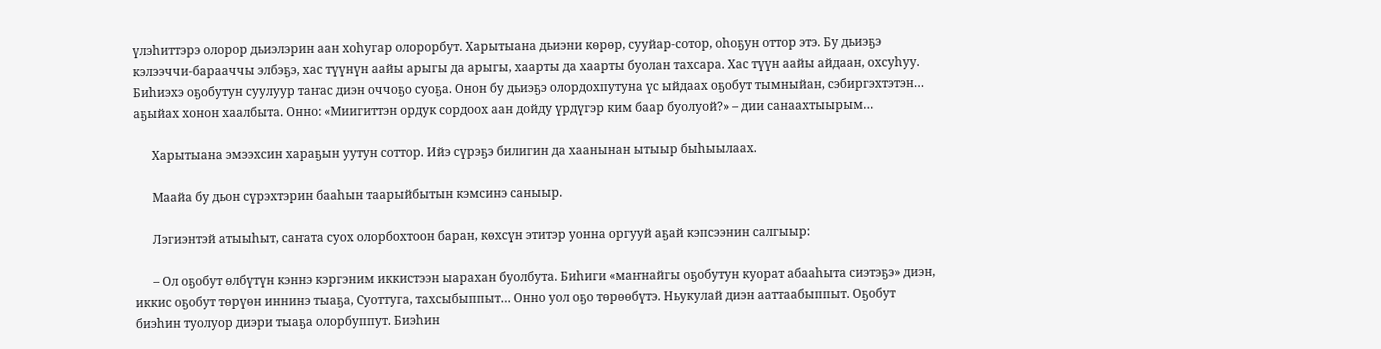үлэһиттэрэ олорор дьиэлэрин аан хоһугар олорорбут. Харытыана дьиэни көрөр, сууйар-сотор, оһоҕун оттор этэ. Бу дьиэҕэ кэлээччи-барааччы элбэҕэ, хас түүнүн аайы арыгы да арыгы, хаарты да хаарты буолан тахсара. Хас түүн аайы айдаан, охсуһуу. Биһиэхэ оҕобутун суулуур таҥас диэн оччоҕо суоҕа. Онон бу дьиэҕэ олордохпутуна үс ыйдаах оҕобут тымныйан, сэбиргэхтэтэн… аҕыйах хонон хаалбыта. Онно: «Миигиттэн ордук сордоох аан дойду үрдүгэр ким баар буолуой?» – дии санаахтыырым…

      Харытыана эмээхсин хараҕын уутун соттор. Ийэ сүрэҕэ билигин да хаанынан ытыыр быһыылаах.

      Маайа бу дьон сүрэхтэрин бааһын таарыйбытын кэмсинэ саныыр.

      Лэгиэнтэй атыыһыт, саҥата суох олорбохтоон баран, көхсүн этитэр уонна оргууй аҕай кэпсээнин салгыыр:

      – Ол оҕобут өлбүтүн кэннэ кэргэним иккистээн ыарахан буолбута. Биһиги «маҥнайгы оҕобутун куорат абааһыта сиэтэҕэ» диэн, иккис оҕобут төрүөн иннинэ тыаҕа, Суоттуга, тахсыбыппыт… Онно уол оҕо төрөөбүтэ. Ньукулай диэн ааттаабыппыт. Оҕобут биэһин туолуор диэри тыаҕа олорбуппут. Биэһин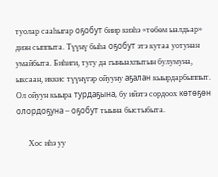туолар сааһыгар оҕобут биир киэһэ «төбөм ыалдьар» диэн сыппыта. Түүнү быһа оҕобут этэ кутаа уотунан умайбыта. Биһиги, тугу да гыныахпытын булумуна, ыксаан, иккис түүнүгэр ойууну аҕалан кыырдарбыппыт. Ол ойуун кыыра турдаҕына, бу ийэтэ сордоох көтөҕөн олордоҕуна – оҕобут тыына быстыбыта.

      Хос иһэ уу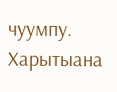чуумпу. Харытыана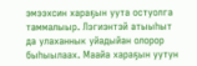эмээхсин хараҕын уута остуолга таммалыыр. Лэгиэнтэй атыыһыт да улаханнык уйадыйан олорор быһыылаах. Маайа хараҕын уутун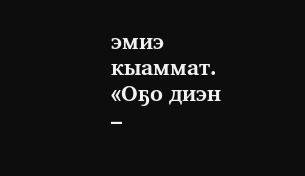эмиэ кыаммат. «Оҕо диэн –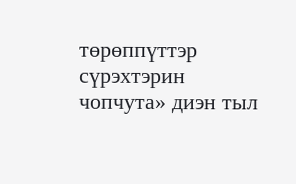төрөппүттэр сүрэхтэрин чопчута» диэн тыл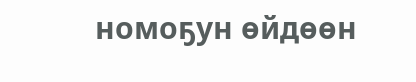номоҕун өйдөөн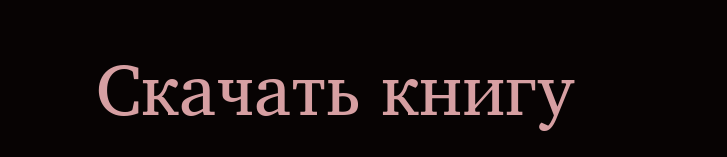Скачать книгу